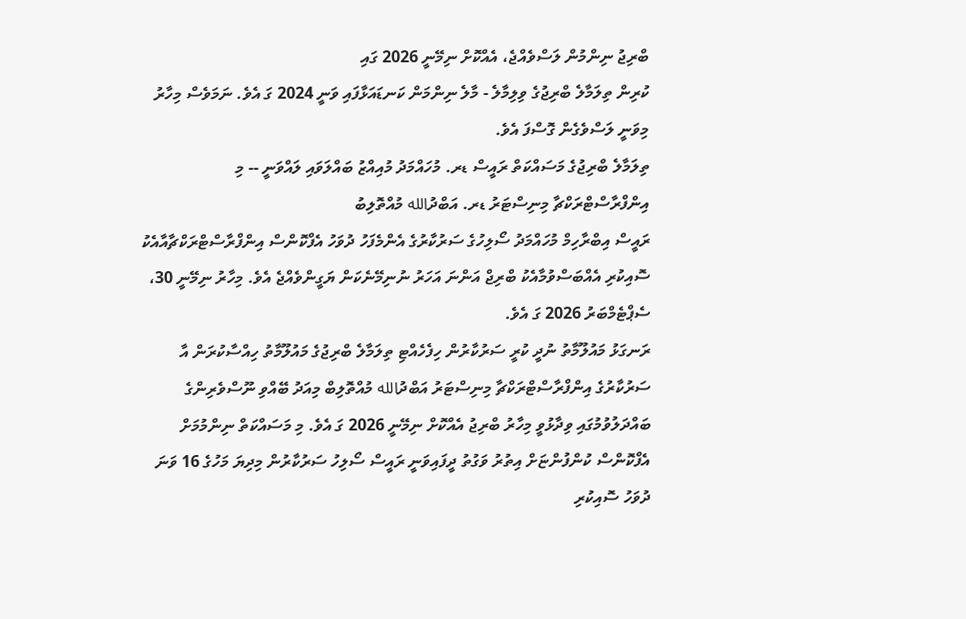ބްރިޖު ނިންމުން ލަސްވެއްޖެ، އެއްކޮށް ނިމޭނީ 2026 ގައި
ކުރިން ތިލަމާލެ ބްރިޖުގެ ވިލިމާލެ - މާލެ ނިންމަން ކަނޑައަޅާފައި ވަނީ 2024 ގަ އެވެ. ނަމަވެސް މިހާރު މިވަނީ ލަސްވެގެން ގޮސްފަ އެވެ.
ތިލަމާލެ ބްރިޖުގެ މަސައްކަތް ރައީސް ޑރ. މުހައްމަދު މުއިއްޒު ބައްލަވައި ލައްވަނީ -- މި
އިންފްރާސްޓްރަކްޗާ މިނިސްޓަރު ޑރ. އަބްދުالله މުއްތޮލިބު
ރައީސް އިބްރާހިމް މުހައްމަދު ސޯލިހުގެ ސަރުކާރުގެ އެންމެފަހު ދުވަހު އެފްކޮންސް އިންފްރާސްޓްރަކްޗާއާއެކު ސޮއިކުރި އެއްބަސްވުމާއެކު ބްރިޖް އަންނަ އަހަރު ނުނިމޭނެކަން ޔަގީންވެއްޖެ އެވެ. މިހާރު ނިމޭނީ 30، ސެޕްޓެމްބަރު 2026 ގަ އެވެ.
ރަނގަޅު މައުލޫމާތު ނުދީ ކުރީ ސަރުކާރުން ހިފެހެއްޓި ތިލަމާލެ ބްރިޖުގެ މައުލޫމާތު ހިއްސާކުރަން އާ ސަރުކާރުގެ އިންފްރާސްޓްރަކްޗާ މިނިސްޓަރު އަބްދުالله މުއްތޮލިބް މިއަދު ބޭއްވި ނޫސްވެރިންގެ ބައްދަލުވުމުގައި ވިދާޅުވީ މިހާރު ބްރިޖު އެއްކޮށް ނިމޭނީ 2026 ގަ އެވެ. މި މަސައްކަތް ނިންމުމަށް އެފްކޮންސް ކުންފުންޏަށް އިތުރު ވަގުތު ދީފައިވަނީ ރައީސް ސޯލިހު ސަރުކާރުން މިދިޔަ މަހުގެ 16 ވަނަ ދުވަހު ސޮއިކުރި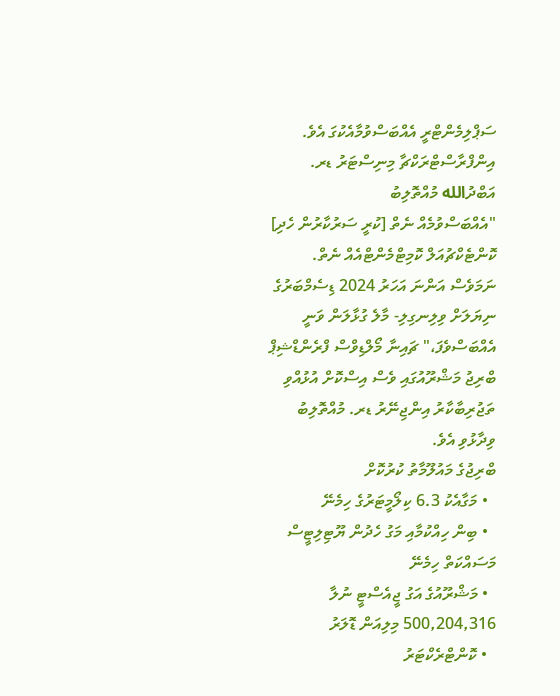ސަޕްލިމެންޓްރީ އެއްބަސްވުމާއެކުގަ އެވެ.
އިންފްރާސްޓްރަކްޗާ މިނިސްޓަރު ޑރ. އަބްދުالله މުއްތޮލިބު
"އެއްބަސްވުމެއް ނެތް [ކުރީ ސަރުކާރުން ހެދި] ކޮންޓެކްޗުއަލް ކޮމިޓްމެންޓްއެއް ނެތް. ނަމަވެސް އަންނަ އަހަރު 2024 ޑިސެމްބަރުގެ ނިޔަލަށް ވިލިނގިލި- މާލެ ގުޅާލަން ވަނީ އެއްބަސްވެފަ،" ޗައިނާ މޯލްޑިވްސް ފްރެންޑްޝިޕް ބްރިޖު މަޝްރޫއުގައި ވެސް އިސްކޮށް އުޅުއްވި ތަޖުރިބާކާރު އިންޖިނޭރު ޑރ. މުއްތޮލިބު ވިދާޅުވި އެވެ.
ބްރިޖުގެ މައުލޫމާތު ކުރުކޮށް
  • މަގާއެކު 6.3 ކިލޯމީޓަރުގެ ހިމެނޭ
  • ބިން ހިއްކުމާއި މަގު ހެދުން ޔޫޓިލިޓީސް މަސައްކަތް ހިމެނޭ
  • މަޝްރޫއުގެ އަގު ޖީއެސްޓީ ނުލާ 500,204,316 މިލިއަން ޑޮލަރު
  • ކޮންޓްރެކްޓަރު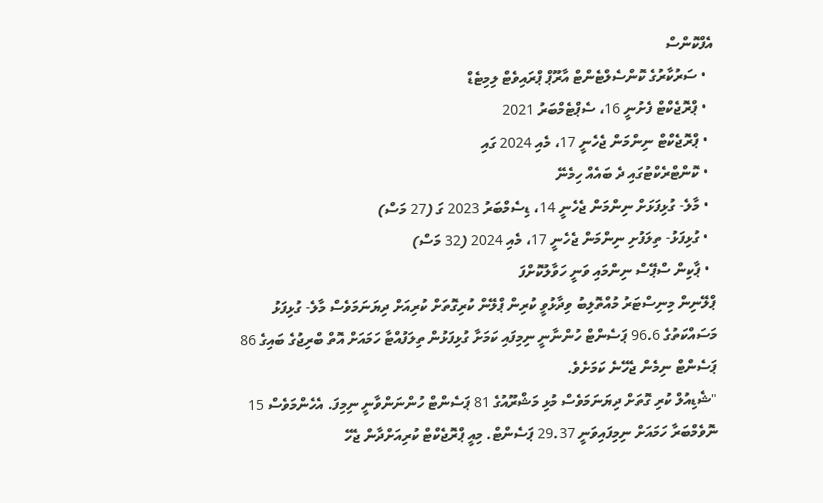އެފްކޮންސް
  • ސަރުކާރުގެ ކޮންސެލްޓެންޓް އާރޫޕް ޕްރައިވެޓް ލިމިޓެޑް
  • ޕްރޮޖެކްޓް ފެށުނީ 16، ސެޕްޓެމްބަރު 2021
  • ޕްރޮޖެކްޓް ނިންމަން ޖެހެނީ 17، މެއި 2024 ގައި
  • ކޮންޓްރެކްޓުގައި ދެ ބައެއް ހިމެނޭ
  • މާލެ- ގުޅިފަޅަށް ނިންމަން ޖެހެނީ 14، ޑިސެމްބަރު 2023 ގަ (27 މަސް)
  • ގުޅިފަޅު- ތިލަފުށި ނިންމަން ޖެހެނީ 17، މެއި 2024 (32 މަސް)
  • ޕާކިން ސްޕޭސް ނިންމައި ވަނީ ހަވާލުކޮށްފަ
ޕްލޭނިން މިނިސްޓަރު މުއްތޮލިބު ވިދާޅުވީ ކުރިން ޕްލޭން ކުރިގޮތަށް ކުރިއަށް ދިޔަނަމަވެސް މާލެ- ގުޅިފަޅު މަސައްކަތުގެ 96.6 ޕަސެންޓް ހުންނާނީ ނިމިފައި ކަމަށާ ގުޅިފަޅުން ތިލަފުއްޓާ ހަމައަށް އޮތް ބްރިޖުގެ ބައިގެ 86 ޕަސެންޓް ނިމެން ޖެހޭނެ ކަމަށެވެ.
"ޝެޑިއުލް ކުރި ގޮތަށް ދިޔަނަމަވެސް މުޅި މަޝްރޫއުގެ 81 ޕަސެންޓް ހުންނަންވާނީ ނިމިފަ. އެހެންމަވެސް 15 ނޮވެމްބަރާ ހަމައަށް ނިމިފައިވަނީ 29.37 ޕަސެންޓް. މިއީ ޕްރޮޖެކްޓް ކުރިއަށްދާން ޖެހޭ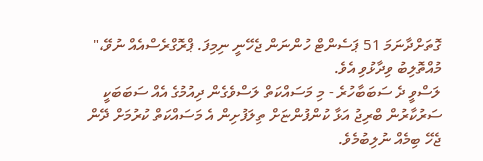ގޮތަށްދާނަމަ 51 ޕަސެންޓް ހުންނަން ޖެހޭނީ ނިމިފަ. ޕްރޮގްރެސްއެއް ނުވޭ،" މުއްތޮލިބު ވިދާޅުވި އެވެ.
ލަސްވީ ދެ ސަބަބާހުރެ - މި މަސައްކަތް ލަސްވެގެން ދިއުމުގެ އެއް ސަބަބަކީ ސަރުކާރުން ބްރިޖު އަޅާ ކުންފުންޏަށް ތިލަފުށިން އެ މަސައްކަތް ކުރުމަށް ދޭން ޖެހޭ ބިމެއް ނުލިބުމެވެ.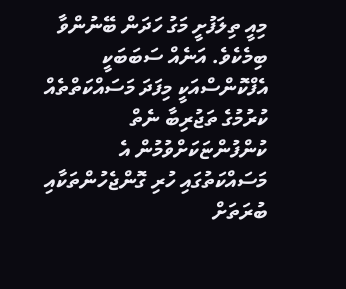މިއީ ތިލަފުށީ މަގު ހަދަން ބޭނުންވާ ބިމެކެވެ. އަނެއް ސަބަބަކީ އެފްކޮންސްއަކީ މިފަދަ މަސައްކަތްތެއް ކުރުމުގެ ތަޖުރިބާ ނެތް ކުންފުންޏަކަށްވުމުން އެ މަސައްކަތުގައި ހުރި ގޮންޖެހުންތަކާއި ބުރަތަށް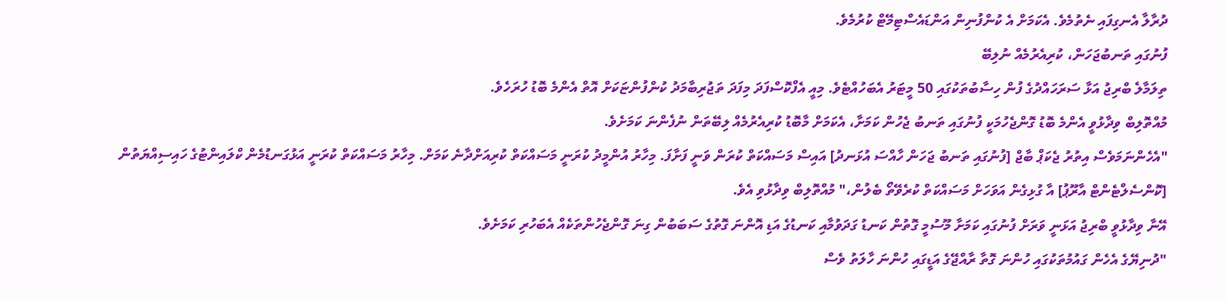ދުރާލާ އެނގިފައި ނެތުމެވެ. އެކަމަށް އެ ކުންފުނިން އަންޑައެސްޓިމޭޓް ކުރުމެވެ.
ފުނުގައި ތަނބުޖަހަން، ކުރިއެރުމެއް ނުލިބޭ
ތިލަމާލެ ބްރިޖު އަޅާ ސަރަހައްދުގެ ފުން ހިސާބުތަކުގައި 50 މީޓަރު އެބަހުއްޓެވެ. މިއީ އެފްކޮސްފަދަ މިފަދަ ތަޖުރިބާމަދު ކުންފުންޏަކަށް އޮތް އެންމެ ބޮޑު ހުރަހެވެ.
މުއްތޮލިބް ވިދާޅުވީ އެންމެ ބޮޑު ގޮންޖެހުމަކީ ފުނުގައި ތަނބު ޖެހުން ކަމަށާ، އެކަމަށް މާބޮޑު ކުރިއެރުމެއް ލިބޭތަން ނުފެންނަ ކަމަށެވެ.
"އެހެންނަމަވެސް އިތުރު ޖެކަޕް ބާޖް [ފުނުގައި ތަނބު ޖަހަން ހާއްސަ އުޅަނދު] އައިސް މަސައްކަތް ކުރަން ވަނީ ފަށާފަ. މިހާރު އުންމީދު ކުރަނީ މަސައްކަތް ކުރިއަށްދާނެ ކަމަށް. މިހާރު މަސައްކަތް ކުރަނީ އަޅުގަނޑުމެން ކްލައިންޓުގެ ހައިސިއްޔަތުން [ކޮންސެލްޓެންޓް އާރޫޕު] އާ ގުޅިގެން އަވަހަށް މަސައްކަތް ކުރެވޭތޯ ބެލުން،" މުއްތޮލިބް ވިދާޅުވި އެވެ.
އޭނާ ވިދާޅުވީ ބްރިޖު އަޅަނީ ވަރަށް ފުނުގައި ކަމަށާ މޫސުމީ ގޮތުން ކަނޑު ގަދަވުމާއި ކަނޑުގެ އަޑި އޮންނަ ގޮތުގެ ސަބަބުން ގިނަ ގޮންޖެހުންތަކެއް އެބަހުރި ކަމަށެވެ.
"ދުނިޔޭގެ އެހެން ގައުމުތަކުގައި ހުންނަ ގޮތާ ރާއްޖޭގެ އަޑީގައި ހުންނަ ހާލަތު ވެސް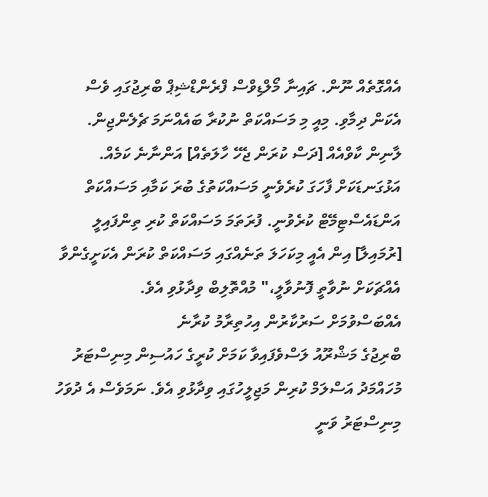އެއްގޮތެއް ނޫން. ޗައިނާ މޯލްޑިވްސް ފްރެންޑްޝިޕް ބްރިޖުގައި ވެސް އެކަން ދިމާވި. މިއީ މި މަސައްކަތް ނުކުރާ ބައެއްނަމަ ޗެލެންޖިން. ލާނިން ކާވްއެއް [ދަސް ކުރަން ޖެހޭ ހާލަތެއް] އަންނާނެ ކަމެއް. އަޅުގަނޑަކަށް ފާހަގަ ކުރެވެނީ މަސައްކަތުގެ ބުރަ ކަމާއި މަސައްކަތް އަންޑައެސްޓިމޭޓް ކުރެވުނީ. ފުރަތަމަ މަސައްކަތް ކުރި ތިންފައިލީ [ރުމައިލާ] އިން އެއީ މިކަހަލަ ތަނެއްގައި މަސައްކަތް ކުރަން އެކަށީގެންވާ އެއްޗަކަށް ނުވާތީ ފޮނުވާލީ،" މުއްތޮލިބް ވިދާޅުވި އެވެ.
އެއްބަސްވުމަށް ސަރުކާރުން އިހުތިރާމު ކުރާނެ
ބްރިޖުގެ މަޝްރޫއު ލަސްވެފައިވާ ކަމަށް ކުރީގެ ހައުސިން މިނިސްޓަރު މުހައްމަދު އަސްލަމް ކުރިން މަޖިލީހުގައި ވިދާޅުވި އެވެ. ނަމަވެސް އެ ދުވަހު މިނިސްޓަރު ވަނީ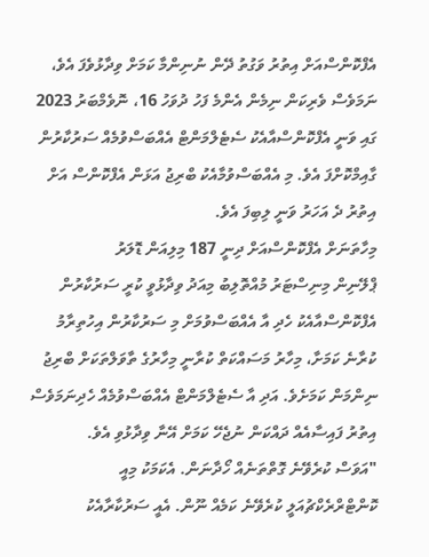އެފްކޮންސްއަށް އިތުރު ވަގުތު ދޭން ނުނިންމާ ކަމަށް ވިދާޅުވެފަ އެވެ، ނަމަވެސް ވެރިކަން ނިމެން އެންމެ ފަހު ދުވަހު 16، ނޮވެމްބަރު 2023 ގައި ވަނީ އެފްކޮންސްއާއެކު ސެޓެލްމަންޓް އެއްބަސްވުމެއް ސަރުކާރުން ގާއިމްކޮށްފަ އެވެ. މި އެއްބަސްވުމާއެކު ބްރިޖު އަޅަން އެފްކޮންސް އަށް އިތުރު ދެ އަހަރު ވަނީ ލިބިފަ އެވެ.
މިހާތަނަށް އެފްކޮންސްއަށް ދިނީ 187 މިލިއަން ޑޮލަރު
ޕްލޭނިން މިނިސްޓަރު މުއްތޮލިބު މިއަދު ވިދާޅުވީ ކުރީ ސަރުކާރުން އެފްކޮންސްއާއެކު ހެދި އާ އެއްބަސްވުމަށް މި ސަރުކާރުން އިހުތިރާމު ކުރާނެ ކަމަށާ، މިހާރު މަސައްކަތް ކުރާނީ މިހާރުގެ ތާވަލްތަކަށް ބްރިޖު ނިންމަން ކަމަށެވެ. އަދި އާ ސެޓެލްމަންޓް އެއްބަސްވުމެއް ހެދިނަމަވެސް އިތުރު ފައިސާއެއް ދައްކަން ނުޖެހޭ ކަމަށް އޭނާ ވިދާޅުވި އެވެ.
"އަވަސް ކުރެވޭނެ ގޮތްތަނެއް ހޯދާނަން. އެކަމަކު މިއީ ކޮންޓްރްރެކްޗުއަލީ ކުރެވޭނެ ކަމެއް ނޫން. އެއީ ސަރުކާރާއެކު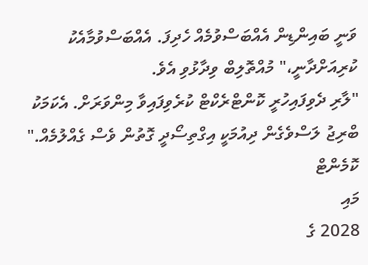ވަނީ ބައިންޑިން އެއްބަސްވުމެއް ހެދިފަ. އެއްބަސްވުމާއެކު ކުރިއަށްދާނީ،" މުއްތޮލިބް ވިދާޅުވި އެވެ.
"ލާރި ދެވިފައިހުރީ ކޮންޓްރެކްޓް ކުރެވިފައިވާ މިންވަރަށް. އެކަމަކު ބްރިޖު ލަސްވެގެން ދިއުމަކީ އިގްތިސޯދީ ގޮތުން ވެސް ގެއްލުމެއް."
ކޮމެންޓް
މައި
2028 ގެ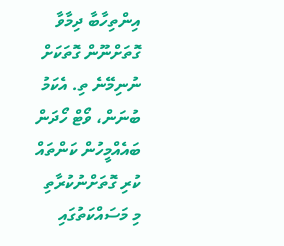އިންތިހާބާ ދިމާވާ ގޮތަށްނޫން ގޮތަކަށް ނުނިމޭނެ ތި. އެކަމު ބުނަން، ވޯޓް ހޯދަން ބައެއްމީހުން ކަންތައް ކުރި ގޮތަށްނުކުރާތި
މި މަސައްކަތުގައި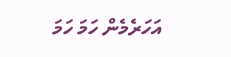އަހަރެމެން ހަމަ ހަމަ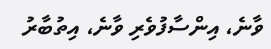ވާނެ، އިންސާފުވެރި ވާނެ، އިތުބާރު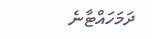ދަމަހައްޓާނެ